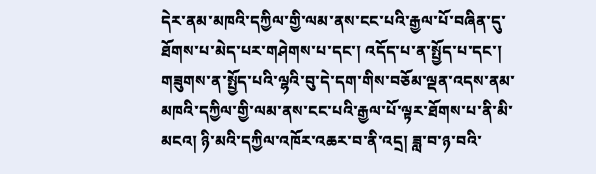དེར་ནམ་མཁའི་དཀྱིལ་གྱི་ལམ་ནས་ངང་པའི་རྒྱལ་པོ་བཞིན་དུ་ཐོགས་པ་མེད་པར་གཤེགས་པ་དང་། འདོད་པ་ན་སྤྱོད་པ་དང་། གཟུགས་ན་སྤྱོད་པའི་ལྷའི་བུ་དེ་དག་གིས་བཅོམ་ལྡན་འདས་ནམ་མཁའི་དཀྱིལ་གྱི་ལམ་ནས་ངང་པའི་རྒྱལ་པོ་ལྟར་ཐོགས་པ་ནི་མི་མངའ། ཉི་མའི་དཀྱིལ་འཁོར་འཆར་བ་ནི་འདྲ། ཟླ་བ་ཉ་བའི་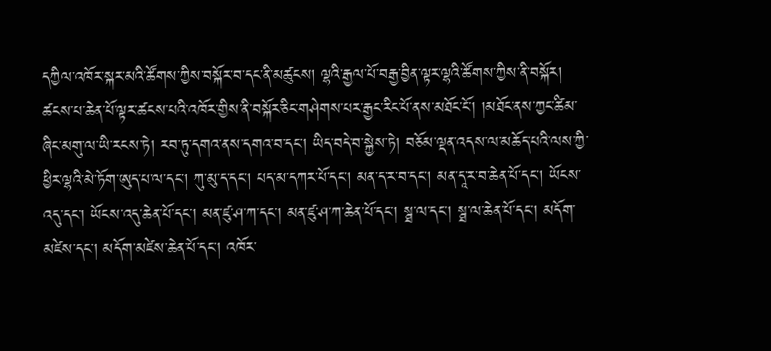དཀྱིལ་འཁོར་སྐར་མའི་ཚོགས་ཀྱིས་བསྐོར་བ་དང་ནི་མཚུངས། ལྷའི་རྒྱལ་པོ་བརྒྱ་བྱིན་ལྟར་ལྷའི་ཚོགས་ཀྱིས་ནི་བསྐོར། ཚངས་པ་ཆེན་པོ་ལྟར་ཚངས་པའི་འཁོར་གྱིས་ནི་བསྐོར་ཅིང་གཤེགས་པར་རྒྱང་རིང་པོ་ནས་མཐོང་ངོ་། །མཐོང་ནས་ཀྱང་ཚིམ་ཞིང་མགུ་ལ་ཡི་རངས་ཏེ། རབ་ཏུ་དགའ་ནས་དགའ་བ་དང་། ཡིད་བདེ་བ་སྐྱེས་ཏེ། བཅོམ་ལྡན་འདས་ལ་མཆོད་པའི་ལས་ཀྱི་ཕྱིར་ལྷའི་མེ་ཏོག་ཨུད་པ་ལ་དང་། ཀུ་མུ་ད་དང་། པད་མ་དཀར་པོ་དང་། མན་ད་ར་བ་དང་། མན་དཱ་ར་བ་ཆེན་པོ་དང་། ཡོངས་འདུ་དང་། ཡོངས་འདུ་ཆེན་པོ་དང་། མན་ཛུ་ཤ་ཀ་དང་། མན་ཛུ་ཤ་ཀ་ཆེན་པོ་དང་། སྠ་ལ་དང་། སྠ་ལ་ཆེན་པོ་དང་། མདོག་མཛེས་དང་། མདོག་མཛེས་ཆེན་པོ་དང་། འཁོར་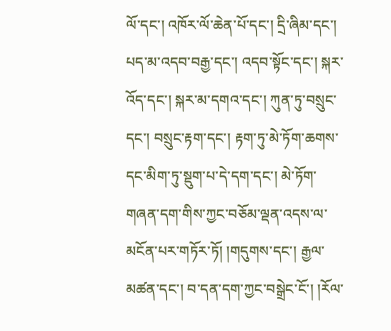ལོ་དང་། འཁོར་ལོ་ཆེན་པོ་དང་། དྲི་ཞིམ་དང་། པད་མ་འདབ་བརྒྱ་དང་། འདབ་སྟོང་དང་། སྐར་འོད་དང་། སྐར་མ་དགའ་དང་། ཀུན་ཏུ་བསྲུང་དང་། བསྲུང་རྟག་དང་། རྟག་ཏུ་མེ་ཏོག་ཆགས་དང་མིག་ཏུ་སྡུག་པ་དེ་དག་དང་། མེ་ཏོག་གཞན་དག་གིས་ཀྱང་བཅོམ་ལྡན་འདས་ལ་མངོན་པར་གཏོར་ཏོ། །གདུགས་དང་། རྒྱལ་མཚན་དང་། བ་དན་དག་ཀྱང་བསྒྲེང་ངོ་། །རོལ་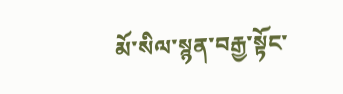མོ་སིལ་སྙན་བརྒྱ་སྟོང་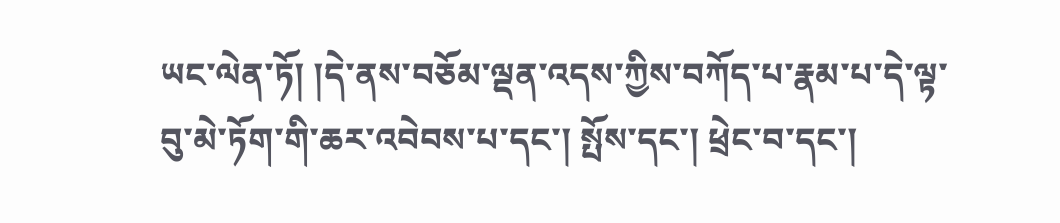ཡང་ལེན་ཏོ། །དེ་ནས་བཅོམ་ལྡན་འདས་ཀྱིས་བཀོད་པ་རྣམ་པ་དེ་ལྟ་བུ་མེ་ཏོག་གི་ཆར་འབེབས་པ་དང་། སྤོས་དང་། ཕྲེང་བ་དང་།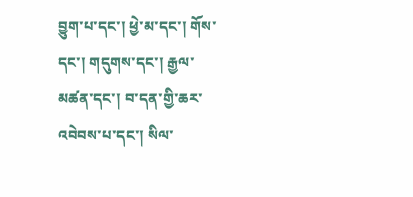བྱུག་པ་དང་། ཕྱེ་མ་དང་། གོས་དང་། གདུགས་དང་། རྒྱལ་མཚན་དང་། བ་དན་གྱི་ཆར་འབེབས་པ་དང་། སིལ་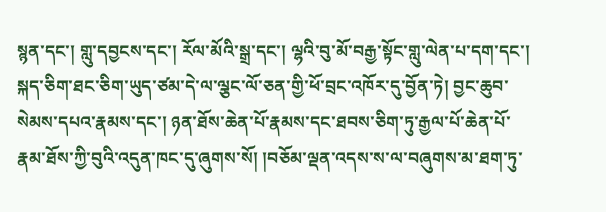སྙན་དང་། གླུ་དབྱངས་དང་། རོལ་མོའི་སྒྲ་དང་། ལྷའི་བུ་མོ་བརྒྱ་སྟོང་གླུ་ལེན་པ་དག་དང་། སྐད་ཅིག་ཐང་ཅིག་ཡུད་ཙམ་དེ་ལ་ལྕང་ལོ་ཅན་གྱི་ཕོ་བྲང་འཁོར་དུ་བྱོན་ཏེ། བྱང་ཆུབ་སེམས་དཔའ་རྣམས་དང་། ཉན་ཐོས་ཆེན་པོ་རྣམས་དང་ཐབས་ཅིག་ཏུ་རྒྱལ་པོ་ཆེན་པོ་རྣམ་ཐོས་ཀྱི་བུའི་འདུན་ཁང་དུ་ཞུགས་སོ། །བཅོམ་ལྡན་འདས་ས་ལ་བཞུགས་མ་ཐག་ཏུ་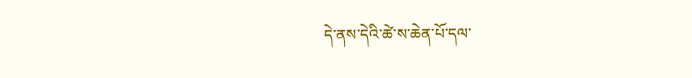དེ་ནས་དེའི་ཚེ་ས་ཆེན་པོ་དལ་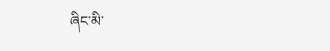ཞིང་མི་